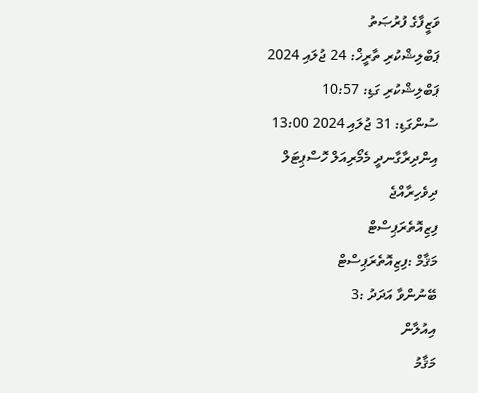ވަޒީފާގެ ފުރުޞަތު
ޕަބްލިޝްކުރި ތާރީޚް: 24 ޖުލައި 2024
ޕަބްލިޝްކުރި ގަޑި: 10:57
ސުންގަޑި: 31 ޖުލައި 2024 13:00
އިންދިރާގާނދީ މެމޯރިއަލް ހޮސްޕިޓަލް
ދިވެހިރާއްޖެ
ފިޒިއޮތެރަޕިސްޓް
މަޤާމް :ފިޒިއޮތެރަޕިސްޓް
ބޭނުންވާ އަދަދު :3
އިއުލާން
މަޤާމު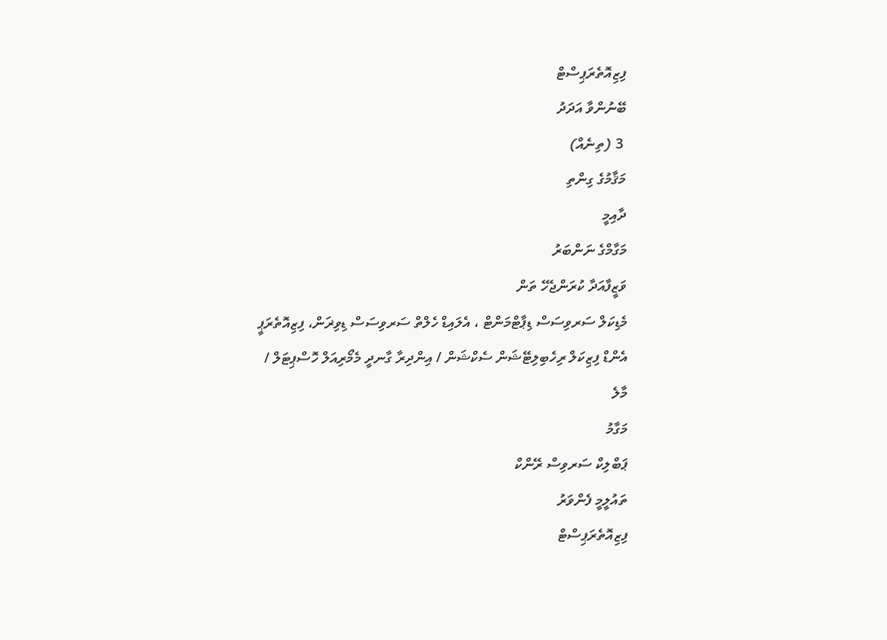ފިޒިއޮތެރަޕިސްޓް
ބޭނުންވާ އަދަދު
 3 (ތިނެއް)
މަޤާމުގެ ގިންތި
ދާއިމީ
މަގާމްގެ ނަންބަރު
ވަޒީފާއަދާ ކުރަންޖެހޭ ތަން
މެޑިކަލް ސަރވިސަސް ޑިޕާޓްމަންޓް ، އެލައިޑް ހެލްތް ސަރވިސަސް ޑިވިޜަން، ފިޒިއޮތެރަޕީ އެންޑް ފިޒިކަލް ރިހެބިލިޓޭޝަން ސެކްޝަން / އިންދިރާ ގާނދީ މެމޯރިއަލް ހޮސްޕިޓަލް / މާލެ
މަގާމު
ޕަބްލިކް ސަރވިސް ރޭންކް
ތައުލީމީ ފެންވަރު
ފިޒިއޮތެރަޕިސްޓް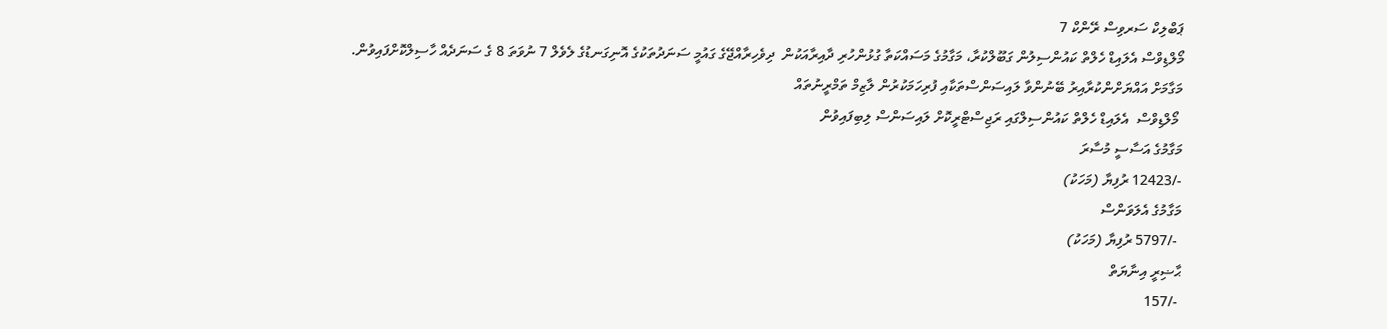ޕަބްލިކް ސަރވިސް ރޭންކް 7
މޯލްޑިވްސް އެލައިޑް ހެލްތް ކައުންސިލުން ގަބޫލްކުރާ، މަގާމުގެ މަސައްކަތާ ގުޅުންހުރި ދާއިރާއަކުން  ދިވެހިރާއްޖޭގެ ގައުމީ ސަނަދުތަކުގެ އޮނިގަނޑުގެ ލެވެލް 7 ނުވަތަ 8 ގެ ސަނަދެއް ހާސިލްކޮށްފައިވުން.
މަގާމަށް އައްޔަށްންކުރާއިރު ބޭނުންވާ ލައިސަންސްތަކާއި ފުރިހަމަކުރުން ލާޒިމް ތަމްރީނުތައް
 މޯލްޑިވްސް  އެލައިޑް ހެލްތް ކައުންސިލްގައި ރަޖިސްޓްރީކޮށް ލައިސަންސް ލިބިފައިވުން
މަގާމުގެ އަސާސީ މުސާރަ
-/12423 ރުފިޔާ (މަހަކު)
މަގާމުގެ އެލަވަންސް
 -/5797 ރުފިޔާ (މަހަކު)
ޙާޟިރީ އިނާޔަތް
 -/157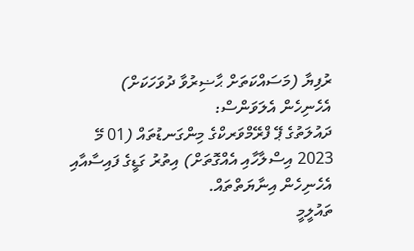ރުފިޔާ (މަސައްކަތަށް ޙާޟިރުވާ ދުވަހަކަށް)
އެހެނިހެން އެލަވަންސް:
ދައުލަތުގެ ޕޭ ފްރޭމްވަރކްގެ މިންގަނޑުތައް (01 މޭ 2023 އިސްލާހާއި އެއްގޮތަށް) އިތުރު ގަޑީގެ ފައިސާއާއި އެހެނިހެން އިނާޔަތްތައް.
ތައުލީމީ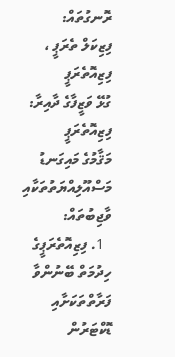ރޮނގުތައް:
ފިޒިކަލް ތެރަޕީ ، ފިޒިއޮތެރަޕީ
ގުޅޭ ވަޒީފާގެ ދާއިރާ:
ފިޒިއޮތެރަޕީ
މަޤާމުގެ މައިގަނޑު މަސްއޫލިއްޔަތުތަކާއި ވާޖިބުތައް:
  1. ފިޒިއޮތެރަޕީގެ ހިދުމަތް ބޭނުންވާ ފަރާތްތަކަށާއި ޑޮކްޓަރުން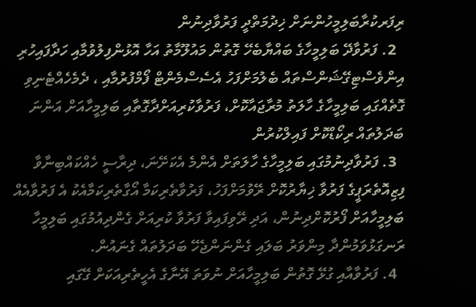ރިފަރކުރާބަލިމީހުންނަށް ޚިދުމަތްދީ ފަރުވާދިނުން
  2. ފަރުވާދޭ ބަލިމީހާގެ ބައްޔާބެހޭ ގޮތުން މައުލޫމާތު އަހާ އޮޅުންފިލުވުމާއި ހަދާފައިހުރި އިންވެސްޓިގޭޝަންސްތައް ބެލުމަށްފަހު އެސެސްމެންޓް ފޯމްފުރުމާއި ، ދެމެހެއްޓެނިވި ގޮތެއްގައި ބަލިމީހާގެ ހާލަތު މުރާޖައާކޮށް، ފަރުވާކުރިއަށްދާގޮތާއި ބަލިމީހާއަށް އަންނަ ބަދަލުތައް ރިކޯޑްކޮށް ފައިލްކުރުން
  3. ފަރުވާދިނުމުގައި ބަލިމީހާގެ ހާލަތަށް އެންމެ އެކަށޭނަ، ދިރާސީ ހެއްކައްބިނާވާ ފިޒިއޮތެރަޕީގެ ފަރުވާ ޚިޔާރުކޮށް ރޭވުމަށްފަހު، ފަރުވާތެރިކަމާ އޯގާތެރިކަމާއެކު އެ ފަރުވާއެއް ބަލިމީހާއަށް ފޯރުކޮށްދިނުން، އަދި ރޭވިފައިވާ ފަރުވާ ކުރިއަށް ގެންދިއުމުގައި ބަލިމީހާ ރަނގަޅުވަމުންދާ މިންވަރު ބަލައި ގެންނަންޖެހޭ ބަދަލުތައް ގެނައުން.
  4. ފަރުވާއާއި ގުޅޭ ގޮތުން ބަލިމީހާއަށް ނުވަތަ އޭނާގެ އެހީތެރިއަކަށް ގޭގައި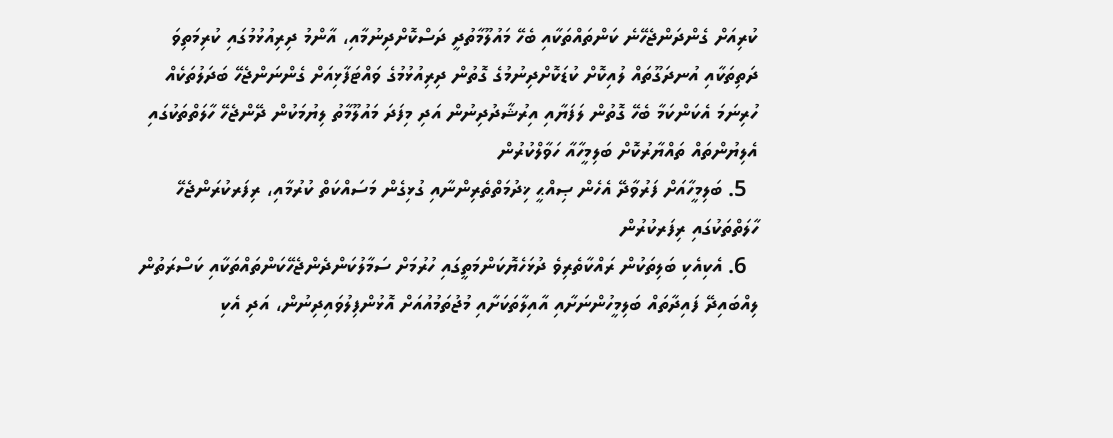ކުރިއަށް ގެންދަންޖެހޭނެ ކަންތައްތަކާއި ބެހޭ މައުލޫމާތުދީ ދަސްކޮށްދިނުމާއި، އާންމު ދިރިއުޅުމުގައި ކުރިމަތިވަ ދަތިތަކާއި އުނދަގޫތައް ލުއިކޮށް ކުޑަކޮށްދިނުމުގެ ގޮތުން ދިރިއުޅުމުގެ ވައްޓަފާޅިއަށް ގެންނަންޖެހޭ ބަދަލުތަކެއް ހުރިނަމަ އެކަންކަމާ ބެހޭ ގޮތުން ލަފަޔާއި އިރުޝާދުދިނުން އަދި މިފަދަ މައުލޫމާތު ލިޔުމަކުން ދޭންޖެހޭ ހާލަތްތަކުގައި އެލިޔުންތައް ތައްޔާރުކޮށް ބަލިމީހާއާ ހަވާލްކުރުން
  5. ބަލިމީހާއަށް ފަރުވާދޭ އެހެން ޞިއްޙީ ޚިދުމަތްތެރިންނާއި ގުޅިގެން މަސައްކަތް ކުރުމާއި، ރިފަރކުރަންޖެހޭ ހާލަތްތަކުގައި ރިފަރކުރުން
  6. އެކިއެކި ބަލިތަކުން ރައްކާތެރިވެ ދުޅަހެޔޮކަންމަތީގައި ހުރުމަށް ސަމާލުކަންދެންޖެހޭކަންތައްތަކާއި ކަސްރަތުން ލިއްބައިދޭ ފައިދާތައް ބަލިމީހުންނަށާއި އާއިލާތަކަށާއި މުޖުތަމުއުއަށް އޮޅުންފިލުވައިދިނުން، އަދި އެކި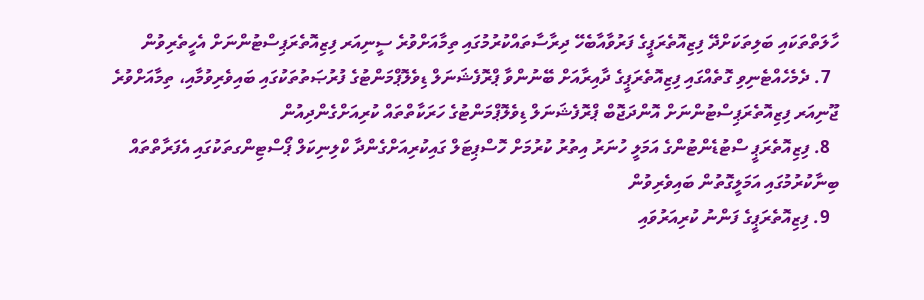ހާލަތްތަކައި ބަލިތަކަށްދޭ ފިޒިއޮތެރަޕީގެ ފަރުވާއާބެހޭ ދިރާސާތައްކުރުމުގައި ތިމާއަށްވުރެ ސީނިއަރ ފިޒިއޮތެރަޕިސްޓުންނަށް އެހީތެރިވުން
  7. ދެމެހެއްޓެނިވި ގޮތެއްގައި ފިޒިއޮތެރަޕީގެ ދާއިރާއަށް ބޭނުންވާ ޕްރޮފެޝަނަލް ޑިވެލޮޕްމަންޓުގެ ފުރުޞަތުތަކުގައި ބައިވެރިވުމާއި، ތިމާއަށްވުރެ ޖޫނިއަރ ފިޒިއޮތެރަޕިސްޓުންނަށް އޮންދަޖޮބް ޕްރޮފެޝަނަލް ޑިވެލޮޕްމަންޓުގެ ހަރަކާތްތައް ކުރިއަށްގެންދިއުން
  8. ފިޒިއޮތެރަޕީ ސްޓުޑެންޓުންގެ އަމަލީ ހުނަރު އިތުރު ކުރުމަށް ހޮސްޕިޓަލް ގައިކުރިއަށްގެންދާ ކްލިނިކަލް ޕޯސްޓިންގތަކުގައި އެފަރާތްތައް ބިނާކުރުމުގައި އަމަލީގޮތުން ބައިވެރިވުން
  9. ފިޒިއޮތެރަޕީގެ ފަންނު ކުރިއަރުވައި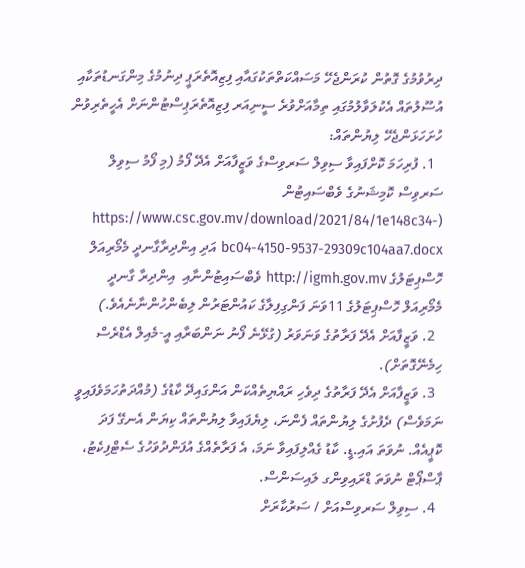ދިރުވުމުގެ ގޮތުން ކުރަންޖެހޭ މަސައްކަތްތަކުގައާއި ފިޒިއޮތެރަޕީ ދިނުމުގެ މިންގަނޑުތަކާއި އުސޫލުތައް އެކުލަވާލުމުގައި ތިމާއަށްވުރެ ސީނިއަރ ފިޒިއޮތެރަޕިސްޓުންނަށް އެހީތެރިވުން
ހުށަހަޅަންޖެހޭ ލިޔުންތައް:
  1. ފުރިހަމަ ކޮށްފައިވާ ސިވިލް ސަރވިސްގެ ވަޒީފާއަށް އެދޭ ފޯމު (މި ފޯމު ސިވިލް ސަރވިސް ކޮމިޝަނުގެ ވެބްސައިޓުން (https://www.csc.gov.mv/download/2021/84/1e148c34-bc04-4150-9537-29309c104aa7.docx އަދި އިންދިރާގާނދީ މެމޯރިއަލް ހޮސްޕިޓަލުގެ http://igmh.gov.mv ވެބްސައިޓުންނާއި  އިންދިރާ ގާނދީ މެމޯރިއަލް ހޮސްޕިޓަލުގެ 11ވަނަ ފަންގިފިލާގެ ކައުންޓަރުން ލިބެންހުންނާނެއެވެ.)
  2. ވަޒީފާއަށް އެދޭ ފަރާތުގެ ވަނަވަރު (ގުޅޭނެ ފޯނު ނަންބަރާއި އީ-މެއިލް އެޑްރެސް ހިމެނޭގޮތަށް).
  3. ވަޒީފާއަށް އެދޭ ފަރާތުގެ ދިވެހި ރައްޔިތެއްކަން އަންގައިދޭ ކާޑުގެ (މުއްދަތުހަމަވެފައިވީ ނަމަވެސް) ދެފުށުގެ ލިޔުންތައް ފެންނަ، ލިޔެފައިވާ ލިޔުންތައް ކިޔަން އެނގޭ ފަދަ ކޮޕީއެއް. ނުވަތަ އައި.ޑީ. ކާޑު ގެއްލިފައިވާ ނަމަ، އެ ފަރާތެއްގެ އުފަންދުވަހުގެ ސެޓްފިކެޓު، ޕާސްޕޯޓް ނުވަތަ ޑްރައިވިންގ ލައިސަންސް.
  4. ސިވިލް ސަރވިސްއަށް / ސަރުކާރަށް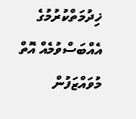ޚިދުމަތްކުރުމުގެ އެއްބަސްވުމެއް އޮތް މުވައްޒަފުން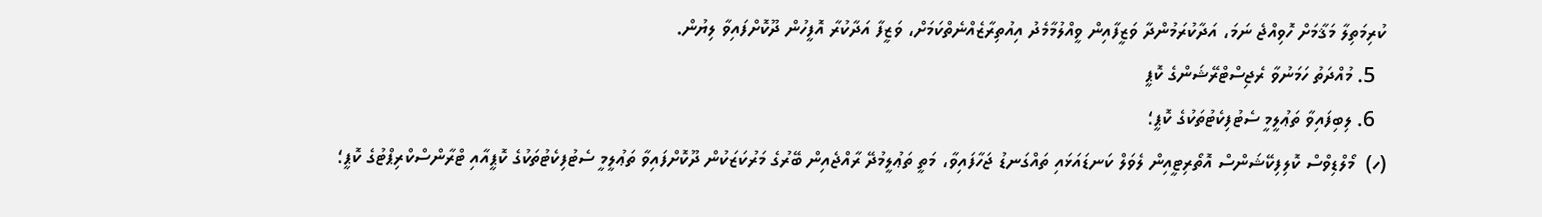ކުރިމަތިލާ މަޤާމަށް ހޮވިއްޖެ ނަމަ، އަދާކުރަމުންދާ ވަޒީފާއިން ވީއްލުމާމެދު އިއުތިރާޒެއްނެތްކަމަށް، ވަޒީފާ އަދާކުރާ އޮފީހުން ދޫކޮށްފައިވާ ލިޔުން.
  5. މުއްދަތު ހަމަނުވާ ރެޖިސްޓްރޭޝަންގެ ކޮޕީ
  6. ލިބިފައިވާ ތަޢުލީމީ ސެޓުފިކެޓުތަކުގެ ކޮޕީ؛
(ހ)  މޯލްޑިވްސް ކޮލިފިކޭޝަންސް އޮތޯރިޓީއިން ލެވަލް ކަނޑައަޅައި ތައްގަނޑު ޖަހާފައިވާ، މަތީ ތަޢުލީމުދޭ ރާއްޖެއިން ބޭރުގެ މަރުކަޒަކުން ދޫކޮށްފައިވާ ތަޢުލީމީ ސެޓުފިކެޓުތަކުގެ ކޮޕީއާއި ޓްރާންސްކްރިޕްޓުގެ ކޮޕީ؛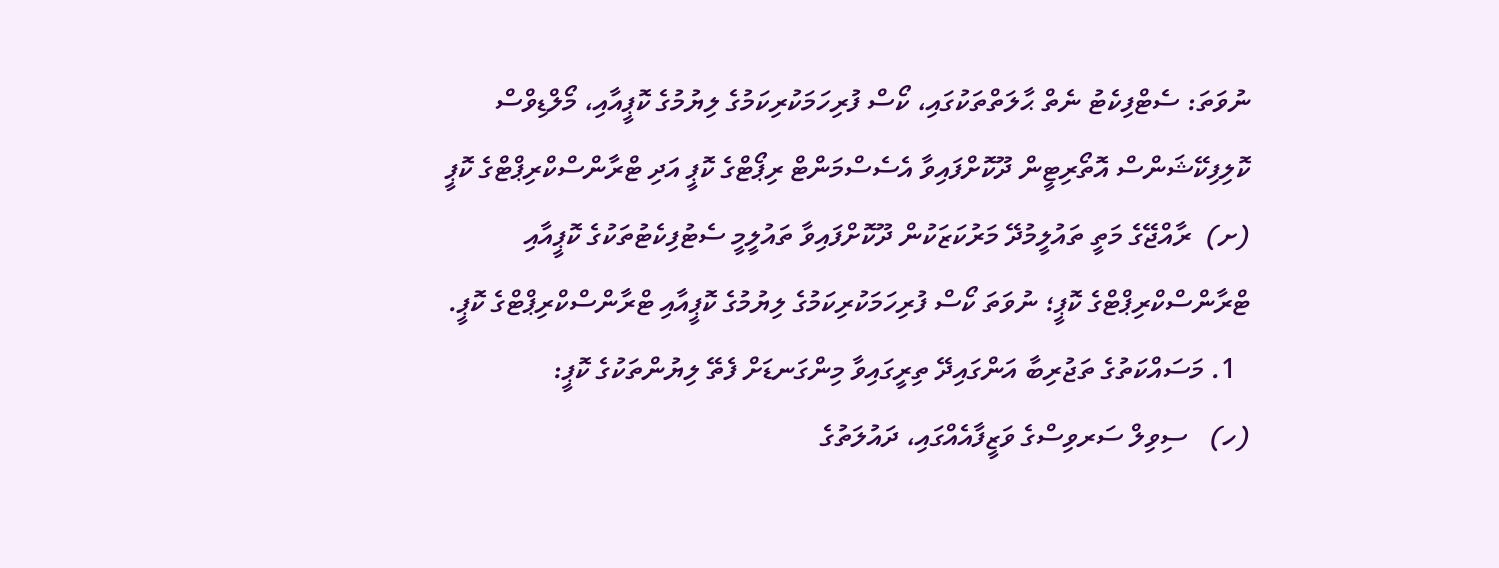ނުވަތަ: ސެޓްފިކެޓު ނެތް ޙާލަތްތަކުގައި، ކޯސް ފުރިހަމަކުރިކަމުގެ ލިޔުމުގެ ކޮޕީއާއި، މޯލްޑިވްސް ކޮލިފިކޭޝަންސް އޮތޯރިޓީން ދޫކޮށްފައިވާ އެސެސްމަންޓް ރިޕޯޓްގެ ކޮޕީ އަދި ޓްރާންސްކްރިޕްޓްގެ ކޮޕީ
(ށ)  ރާއްޖޭގެ މަތީ ތައުލީމުދޭ މަރުކަޒަކުން ދޫކޮށްފައިވާ ތައުލީމީ ސެޓުފިކެޓުތަކުގެ ކޮޕީއާއި ޓްރާންސްކްރިޕްޓްގެ ކޮޕީ؛ ނުވަތަ ކޯސް ފުރިހަމަކުރިކަމުގެ ލިޔުމުގެ ކޮޕީއާއި ޓްރާންސްކްރިޕްޓްގެ ކޮޕީ.
  1. މަސައްކަތުގެ ތަޖުރިބާ އަންގައިދޭ ތިރީގައިވާ މިންގަނޑަށް ފެތޭ ލިޔުންތަކުގެ ކޮޕީ:
(ހ)   ސިވިލް ސަރވިސްގެ ވަޒީފާއެއްގައި، ދައުލަތުގެ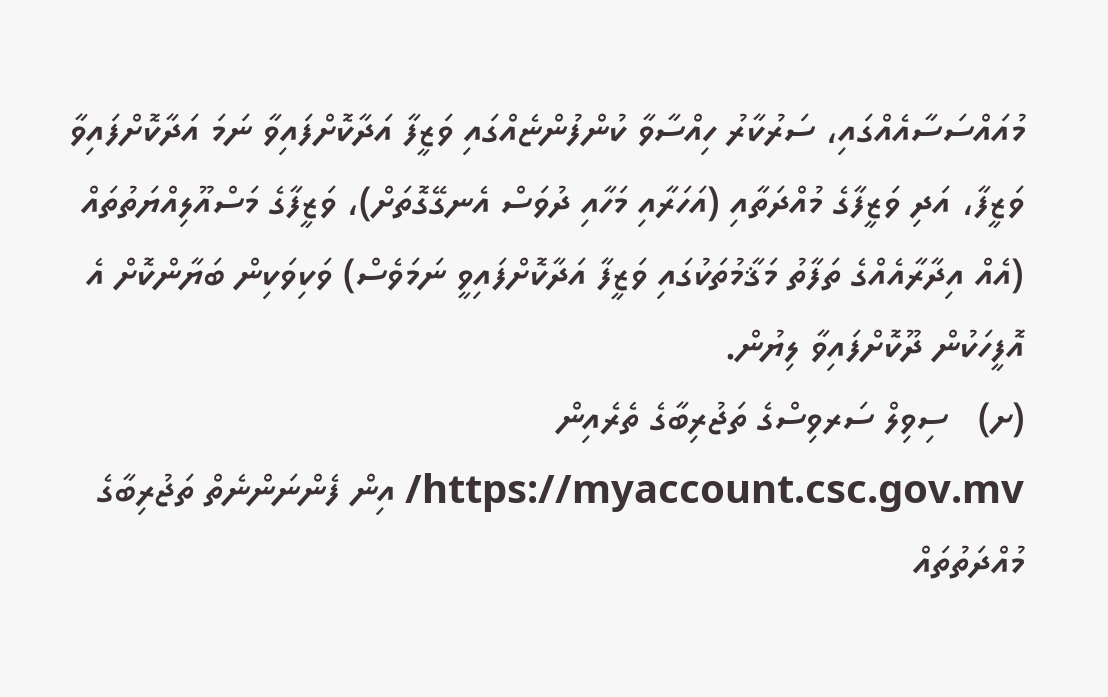މުއައްސަސާއެއްގައި، ސަރުކާރު ހިއްސާވާ ކުންފުންޏެއްގައި ވަޒީފާ އަދާކޮށްފައިވާ ނަމަ އަދާކޮށްފައިވާ ވަޒީފާ، އަދި ވަޒީފާގެ މުއްދަތާއި (އަހަރާއި މަހާއި ދުވަސް އެނގޭގޮތަށް)، ވަޒީފާގެ މަސްއޫލިއްޔަތުތައް (އެއް އިދާރާއެއްގެ ތަފާތު މަޤާމުތަކުގައި ވަޒީފާ އަދާކޮށްފައިވީ ނަމަވެސް) ވަކިވަކިން ބަޔާންކޮށް އެ އޮފީހަކުން ދޫކޮށްފައިވާ ލިޔުން.
(ށ)   ސިވިލް ސަރވިސްގެ ތަޖުރިބާގެ ތެރެއިން https://myaccount.csc.gov.mv/ އިން ފެންނަންނެތް ތަޖުރިބާގެ މުއްދަތުތައް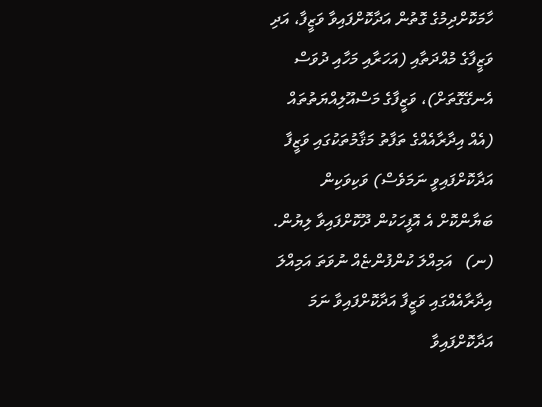ހާމަކޮށްދިމުގެ ގޮތުން އަދާކޮށްފައިވާ ވަޒީފާ، އަދި ވަޒީފާގެ މުއްދަތާއި (އަހަރާއި މަހާއި ދުވަސް އެނގޭގޮތަށް)، ވަޒީފާގެ މަސްއޫލިއްޔަތުތައް (އެއް އިދާރާއެއްގެ ތަފާތު މަޤާމުތަކުގައި ވަޒީފާ އަދާކޮށްފައިވީ ނަމަވެސް) ވަކިވަކިން ބަޔާންކޮށް އެ އޮފީހަކުން ދޫކޮށްފައިވާ ލިޔުން.
(ނ)   އަމިއްލަ ކުންފުންޏެއް ނުވަތަ އަމިއްލަ އިދާރާއެއްގައި ވަޒީފާ އަދާކޮށްފައިވާ ނަމަ އަދާކޮށްފައިވާ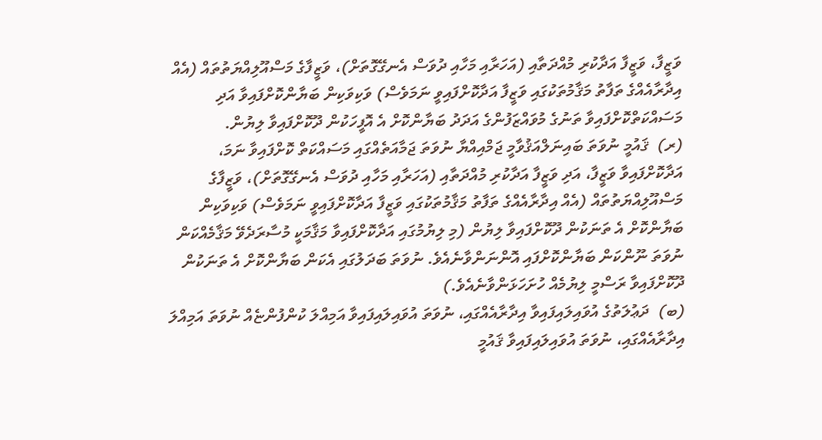ވަޒީފާ، ވަޒީފާ އަދާކުރި މުއްދަތާއި (އަހަރާއި މަހާއި ދުވަސް އެނގޭގޮތަށް)، ވަޒީފާގެ މަސްއޫލިއްޔަތުތައް (އެއް އިދާރާއެއްގެ ތަފާތު މަޤާމުތަކުގައި ވަޒީފާ އަދާކޮށްފައިވީ ނަމަވެސް) ވަކިވަކިން ބަޔާންކޮށްފައިވާ އަދި މަސައްކަތްކޮށްފައިވާ ތަނުގެ މުވައްޒަފުންގެ އަދަދު ބަޔާންކޮށް އެ އޮފީހަކުން ދޫކޮށްފައިވާ ލިޔުން.
(ރ)  ޤައުމީ ނުވަތަ ބައިނަލްއަޤުވާމީ ޖަމްއިއްޔާ ނުވަތަ ޖަމާއަތެއްގައި މަސައްކަތް ކޮށްފައިވާ ނަމަ، އަދާކޮށްފައިވާ ވަޒީފާ، އަދި ވަޒީފާ އަދާކުރި މުއްދަތާއި (އަހަރާއި މަހާއި ދުވަސް އެނގޭގޮތަށް)، ވަޒީފާގެ މަސްއޫލިއްޔަތުތައް (އެއް އިދާރާއެއްގެ ތަފާތު މަޤާމުތަކުގައި ވަޒީފާ އަދާކޮށްފައިވީ ނަމަވެސް) ވަކިވަކިން ބަޔާންކޮށް އެ ތަނަކުން ދޫކޮށްފައިވާ ލިޔުން (މި ލިޔުމުގައި އަދާކޮށްފައިވާ މަޤާމަކީ މުސާރަދެވޭ މަޤާމެއްކަން ނުވަތަ ނޫންކަން ބަޔާންކޮށްފައި އޮންނަންވާނެއެވެ. ނުވަތަ ބަދަލުގައި އެކަން ބަޔާންކޮށް އެ ތަނަކުން ދޫކޮށްފައިވާ ރަސްމީ ލިޔުމެއް ހުށަހަޅަންވާނެއެވެ.)
(ބ)  ދަޢުލަތުގެ އުވައިލައިފައިވާ އިދާރާއެއްގައި، ނުވަތަ އުވައިލައިފައިވާ އަމިއްލަ ކުންފުންޏެއް ނުވަތަ އަމިއްލަ އިދާރާއެއްގައި، ނުވަތަ އުވައިލައިފައިވާ ޤައުމީ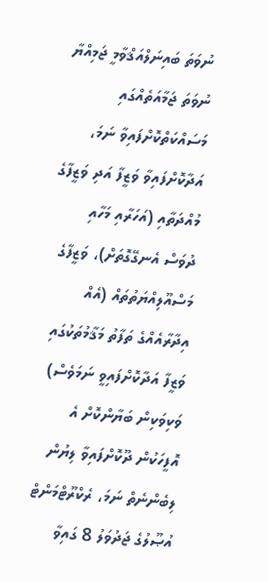ނުވަތަ ބައިނަލްއަޤްވާމީ ޖަމިއްޔާ ނުވަތަ ޖަމާއަތެއްގައި މަސައްކަތްކޮށްފައިވާ ނަމަ، އަދާކޮށްފައިވާ ވަޒީފާ އަދި ވަޒީފާގެ މުއްދަތާއި (އަހަރާއި މަހާއި ދުވަސް އެނގޭގޮތަށް)، ވަޒީފާގެ މަސްއޫލިއްޔަތުތައް (އެއް އިދާރާއެއްގެ ތަފާތު މަޤާމުތަކުގައި ވަޒީފާ އަދާކޮށްފައިވީ ނަމަވެސް) ވަކިވަކިން ބަޔާންކޮށް އެ އޮފީހަކުން ދޫކޮށްފައިވާ ލިޔުން ލިބެންނެތް ނަމަ، ރެކްރޫޓްމަންޓް އުޞޫލުގެ ޖަދުވަލު 8 ގައިވާ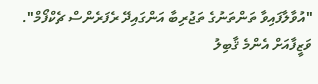"އުވާލާފައިވާ ތަންތަނުގެ ތަޖުރިބާ އަންގައިދޭ ރެފަރެންސް ޗެކްފޯމް".
ވަޒީފާއަށް އެންމެ ޤާބިލު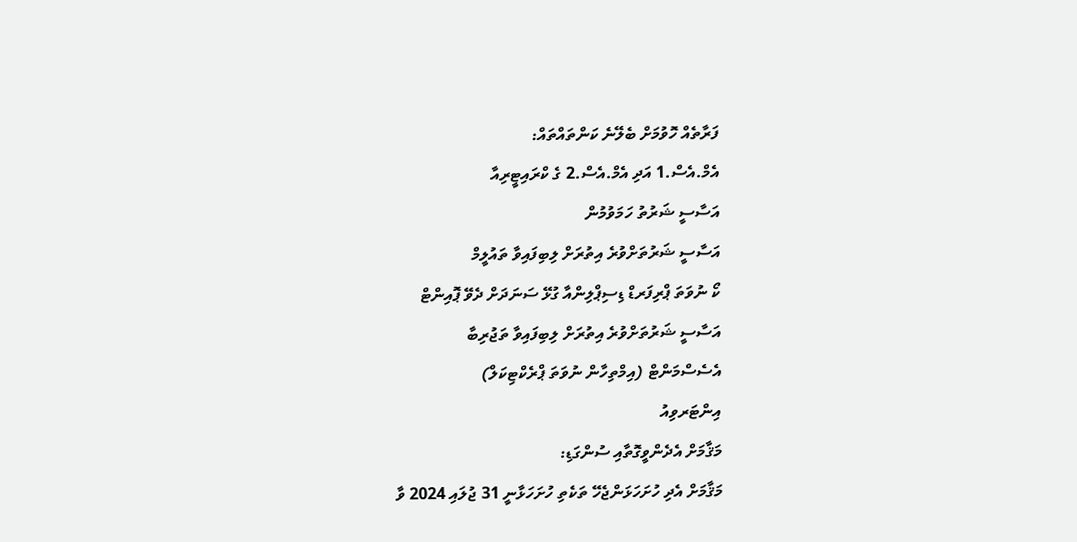ފަރާތެއް ހޮވުމަށް ބެލޭނެ ކަންތައްތައް:
އެމް.އެސް.1 އަދި އެމް.އެސް.2 ގެ ކްރައިޓީރިއާ
އަސާސީ ޝަރުތު ހަމަވުމުން
އަސާސީ ޝަރުތަށްވުރެ އިތުރަށް ލިބިފައިވާ ތައުލީމް
ކޯ ނުވަތަ ޕްރިފަރޑް ޑިސިޕްލިންއާ ގުޅޭ ސަނަދަށް ދެވޭ ޕޮއިންޓް
އަސާސީ ޝަރުތަށްވުރެ އިތުރަށް ލިބިފައިވާ ތަޖުރިބާ
އެސެސްމަންޓް (އިމްތިހާން ނުވަތަ ޕްރެކްޓިކަލް)
އިންޓަރވިއު
މަޤާމަށް އެދެންވީގޮތާއި ސުންގަޑި:
މަޤާމަށް އެދި ހުށަހަޅަންޖެހޭ ތަކެތި ހުށަހަޅާނީ 31 ޖުލައި 2024 ވާ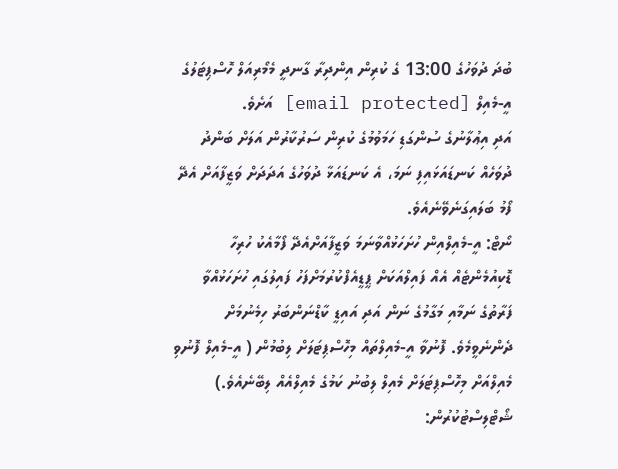ބުދަ ދުވަހުގެ 13:00 ގެ ކުރިން އިންދިރާ ގާނދީ މެމޯރިއަލް ހޮސްޕިޓަލުގެ އީ-މެއިލް [email protected] އަށެވެ.
އަދި އިޢުލާނުގެ ސުންގަޑި ހަމަވުމުގެ ކުރިން ސަރުކާރުން އަލަށް ބަންދު ދުވަހެއް ކަނޑައަޅައިފި ނަމަ، އެ ކަނޑައަޅާ ދުވަހުގެ އަދަދަށް ވަޒީފާއަށް އެދޭ ފޯމު ބަލައިގަނެވޭނެއެވެ.
ނޯޓް: އީ-މެއިލްއިން ހުށަހަޅުއްވާނަމަ ވަޒީފާއަށްއެދޭ ފޯމާއެކު ހުރިހާ ޑޮކިއުމެންޓެއް އެއް ފައިލްއަކަށް ޕީޑީއެފްކުރުމަށްފަހު ފައިލުގައި ހުށަހަޅުއްވާ ފަރާތުގެ ނަމާއި މަގާމުގެ ނަން އަދި އައިޑީ ކާޑްނަންބަރު ހިމެނުމަށް ދެންނެވީމެވެ. ފޮނުވާ އީ-މެއިލްތައް މިހޮސްޕިޓަލަށް ލިބުމުން ( އީ-މެއިލް ފޮނުވި މެއިލްއަށް މިހޮސްޕިޓަލަށް މެއިލް ލިބުނު ކަމުގެ މެއިލްއެއް ލިބޭނެއެވެ.)
ޝޯޓްލިސްޓުކުރުން: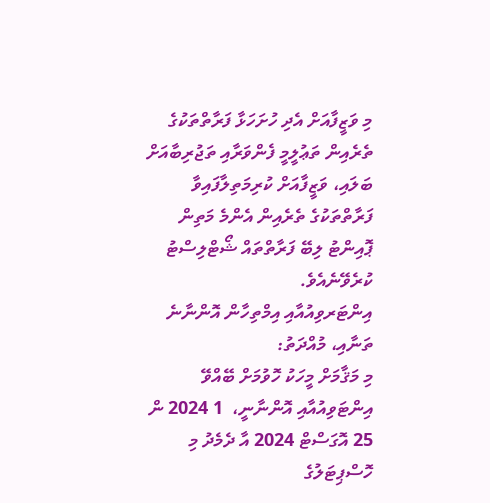މި ވަޒީފާއަށް އެދި ހުށަހަޅާ ފަރާތްތަކުގެ ތެރެއިން ތަޢުލީމީ ފެންވަރާއި ތަޖުރިބާއަށް ބަލައި، ވަޒީފާއަށް ކުރިމަތިލާފައިވާ ފަރާތްތަކުގެ ތެރެއިން އެންމެ މަތިން ޕޮއިންޓު ލިބޭ ފަރާތްތައް ޝޯޓްލިސްޓު ކުރެވޭނެއެވެ.
އިންޓަރވިއުއާއި އިމްތިހާން އޮންނާނެ ތަނާއި، މުއްދަތު:
މި މަޤާމަށް މީހަކު ހޮވުމަށް ބޭއްވޭ އިންޓަވިއުއާއި އޮންނާނީ،  1 2024 ން 25 އޮގަސްޓް 2024 އާ ދެމެދު މި ހޮސްޕިޓަލުގެ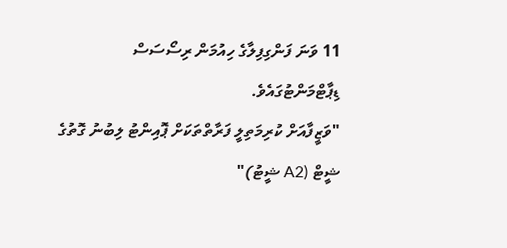11 ވަނަ ފަންގިފިލާގެ ހިއުމަން ރިސޯސަސް ޑިޕާޓްމަންޓުގައެވެ.
"ވަޒީފާއަށް ކުރިމަތިލީ ފަރާތްތަކަށް ޕޮއިންޓު ލިބުނު ގޮތުގެ ޝީޓް (A2 ޝީޓު)"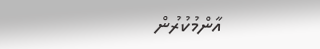އާންމުކުރުން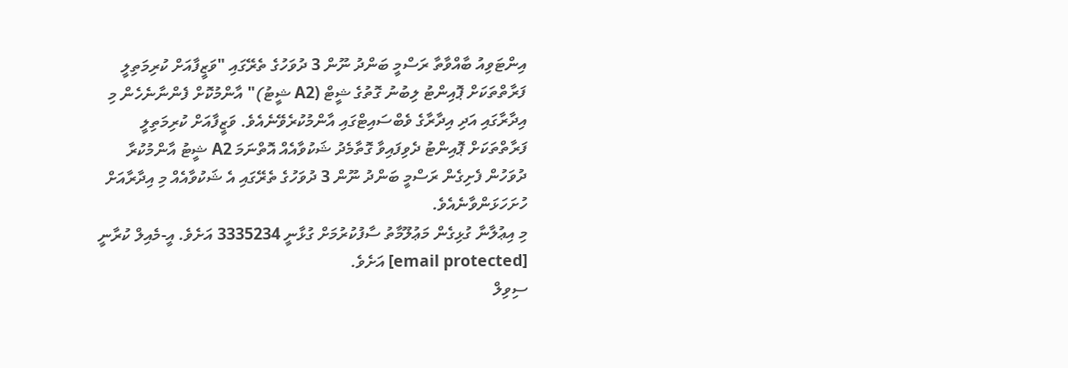އިންޓަވިއު ބާއްވާތާ ރަސްމީ ބަންދު ނޫން 3 ދުވަހުގެ ތެރޭގައި "ވަޒީފާއަށް ކުރިމަތިލީ ފަރާތްތަކަށް ޕޮއިންޓު ލިބުނު ގޮތުގެ ޝީޓް (A2 ޝީޓު)" އާންމުކޮށް ފެންނާނެހެން މި އިދާރާގައި އަދި އިދާރާގެ ވެބްސައިޓްގައި އާންމުކުރެވޭނެއެވެ. ވަޒީފާއަށް ކުރިމަތިލީ ފަރާތްތަކަށް ޕޮއިންޓު ދެވިފައިވާ ގޮތާމެދު ޝަކުވާއެއް އޮތްނަމަ A2 ޝީޓު އާންމުކުރާ ދުވަހުން ފެށިގެން ރަސްމީ ބަންދު ނޫން 3 ދުވަހުގެ ތެރޭގައި އެ ޝަކުވާއެއް މި އިދާރާއަށް ހުށަހަޅަންވާނެއެވެ.
މި އިޢުލާނާ ގުޅިގެން މަޢުލޫމާތު ސާފުކުރުމަށް ގުޅާނީ 3335234 އަށެވެ. އީ-މެއިލް ކުރާނީ [email protected] އަށެވެ.
ސިވިލް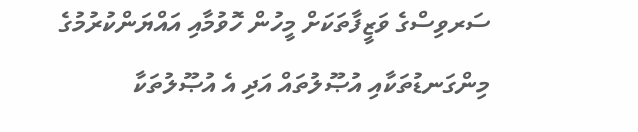ސަރވިސްގެ ވަޒީފާތަކަށް މީހުން ހޮވުމާއި އައްޔަންކުރުމުގެ މިންގަނޑުތަކާއި އުޞޫލުތައް އަދި އެ އުޞޫލުތަކާ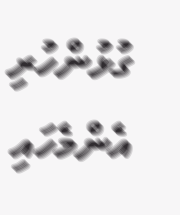ގުޅުންހުރި އެންމެހައި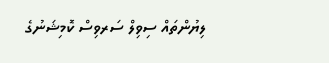ލިޔުންތައް ސިވިލް ސަރވިސް ކޮމިޝަނުގެ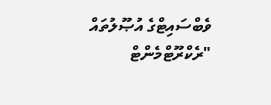ވެބްސައިޓްގެ އުޞޫލުތައް "ރެކްރޫޓްމެންޓް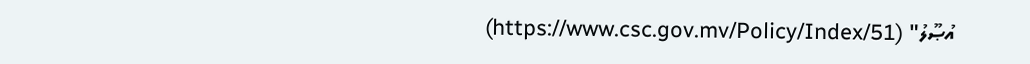އުޞޫލު" (https://www.csc.gov.mv/Policy/Index/51)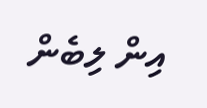އިން ލިބެން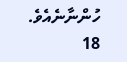ހުންނާނެއެވެ.
18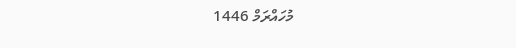މުހައްރަމް 1446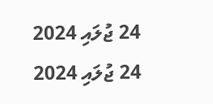24 ޖުލައި 2024
24 ޖުލައި 2024